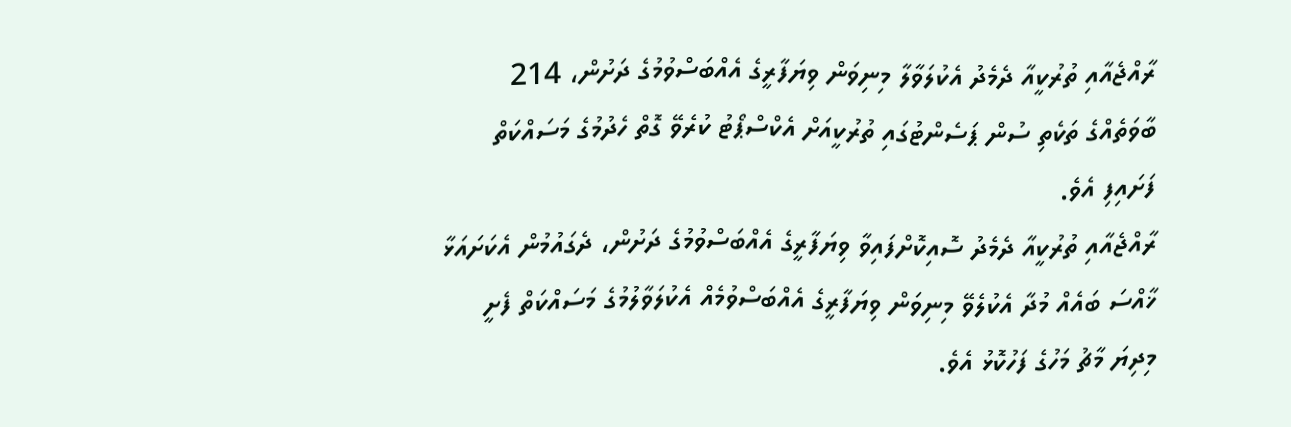ރާއްޖެއާއި ތުރުކީއާ ދެމެދު އެކުލަވާލާ މިނިވަން ވިޔަފާރީގެ އެއްބަސްވުމުގެ ދަށުން، 214 ބާވަތެއްގެ ތަކެތި ސުން ޕަސެންޓުގައި ތުރުކީއަށް އެކްސްޕޯޓު ކުރެވޭ ގޮތް ހެދުމުގެ މަސައްކަތް ފަށައިފި އެވެ.
ރާއްޖެއާއި ތުރުކީއާ ދެމެދު ސޮއިކޮށްފައިވާ ވިޔަފާރީގެ އެއްބަސްވުމުގެ ދަށުން، ދެގައުމުން އެކަށައަޅާ ޚާއްސަ ބައެއް މުދާ އެކުލެވޭ މިނިވަން ވިޔަފާރީގެ އެއްބަސްވުމެއް އެކުލަވާލުމުގެ މަސައްކަތް ފެށީ މިދިޔަ މާޗު މަހުގެ ފަހުކޮޅު އެވެ.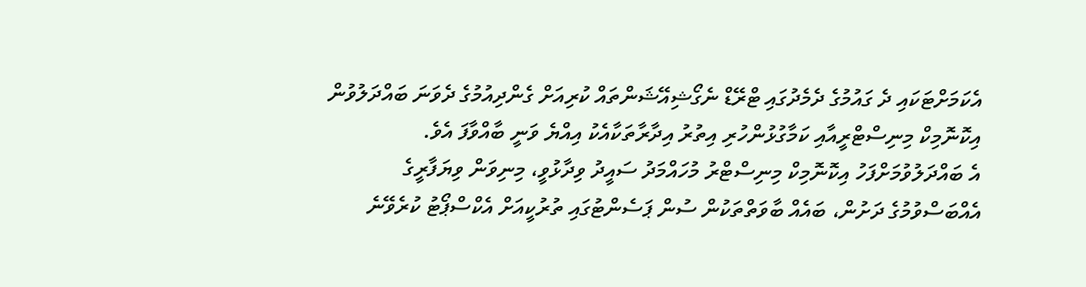އެކަމަށްޓަކައި ދެ ގައުމުގެ ދެމެދުގައި ޓްރޭޑް ނެގޯޝިއޭޝަންތައް ކުރިއަށް ގެންދިއުމުގެ ދެވަނަ ބައްދަލުވުން އިކޮނޮމިކް މިނިސްޓްރީއާއި ކަމާގުޅުންހުރި އިތުރު އިދާރާތަކާއެކު އިއްޔެ ވަނީ ބާއްވާފަ އެވެ.
އެ ބައްދަލުވުމަށްފަހު އިކޮނޮމިކް މިނިސްޓްރު މުހައްމަދު ސައީދު ވިދާޅުވީ، މިނިވަން ވިޔަފާރީގެ އެއްބަސްވުމުގެ ދަށުން، ބައެއް ބާވަތްތަކުން ސުން ޕަސެންޓުގައި ތުރުކީއަށް އެކްސްޕޯޓު ކުރެވޭނެ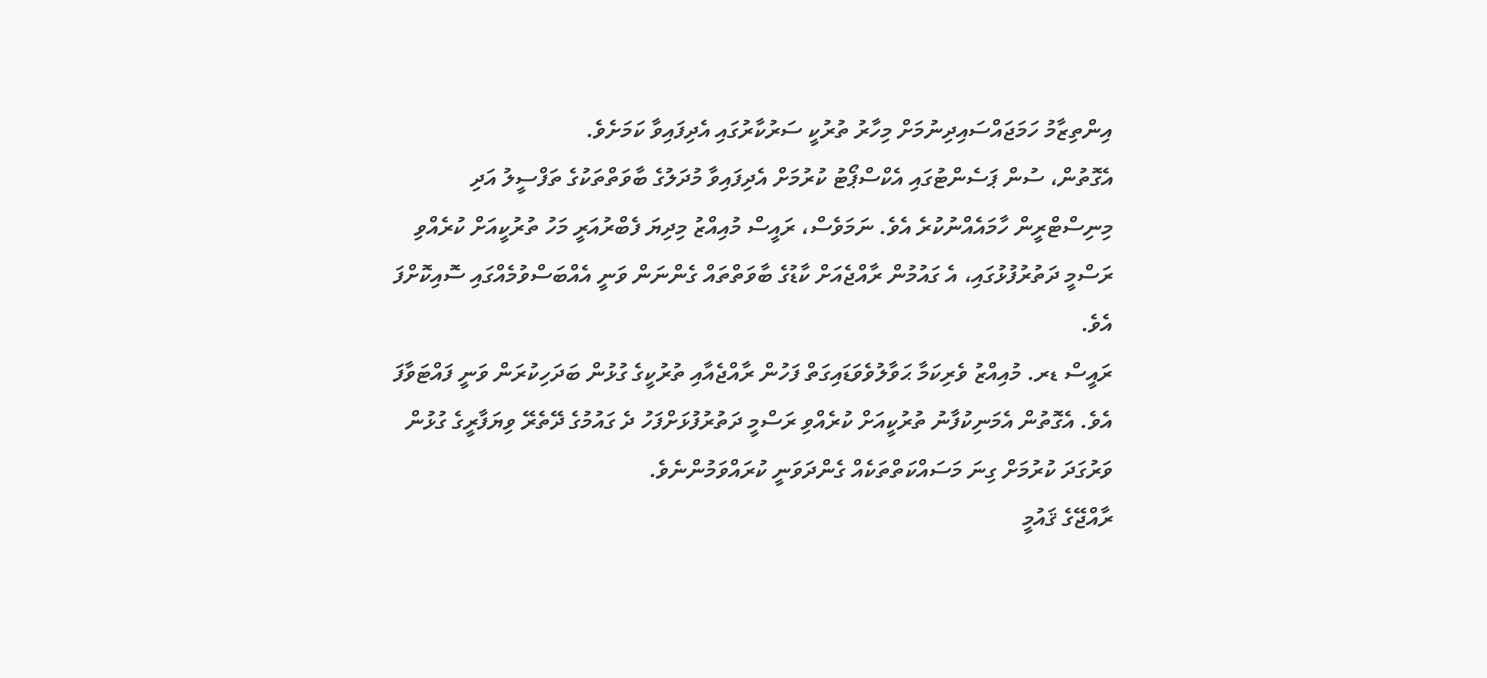އިންތިޒާމު ހަމަޖައްސައިދިނުމަށް މިހާރު ތުރުކީ ސަރުކާރުގައި އެދިފައިވާ ކަމަށެވެ.
އެގޮތުން، ސުން ޕަސެންޓުގައި އެކްސްޕޯޓު ކުރުމަށް އެދިފައިވާ މުދަލުގެ ބާވަތްތަކުގެ ތަފްސީލު އަދި މިނިސްޓްރީން ހާމައެއްނުކުރެ އެވެ. ނަމަވެސް، ރައީސް މުއިއްޒު މިދިޔަ ފެބްރުއަރީ މަހު ތުރުކީއަށް ކުރެއްވި ރަސްމީ ދަތުރުފުޅުގައި، އެ ގައުމުން ރާއްޖެއަށް ކާޑުގެ ބާވަތްތައް ގެންނަން ވަނީ އެއްބަސްވުމެއްގައި ސޮއިކޮށްފަ އެވެ.
ރައީސް ޑރ. މުއިއްޒު ވެރިކަމާ ޙަވާލުވެވަޑައިގަތް ފަހުން ރާއްޖެއާއި ތުރުކީގެ ގުޅުން ބަދަހިކުރަން ވަނީ ފައްޓަވާފަ އެވެ. އެގޮތުން އެމަނިކުފާނު ތުރުކީއަށް ކުރެއްވި ރަސްމީ ދަތުރުފުޅަށްފަހު ދެ ގައުމުގެ ދޭތެރޭ ވިޔަފާރީގެ ގުޅުން ވަރުގަދަ ކުރުމަށް ގިނަ މަސައްކަތްތަކެއް ގެންދަވަނީ ކުރައްވަމުންނެވެ.
ރާއްޖޭގެ ޤައުމީ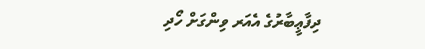ދިފާޢީބާރުގެ އެއަރ ވިންގަށް ހޯދި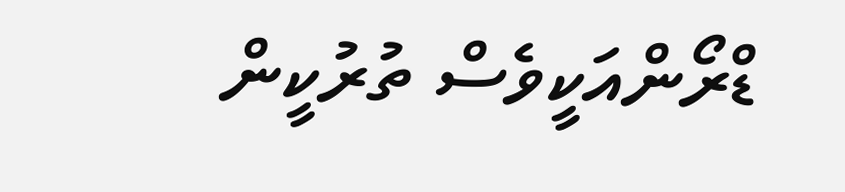ޑްރޯންއަކީވެސް ތުރުކީން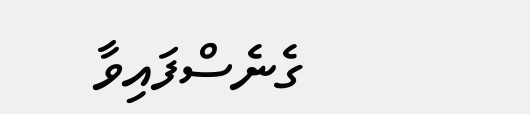ގެނެސްފައިވާ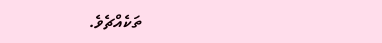ތަކެއްޗެވެ.